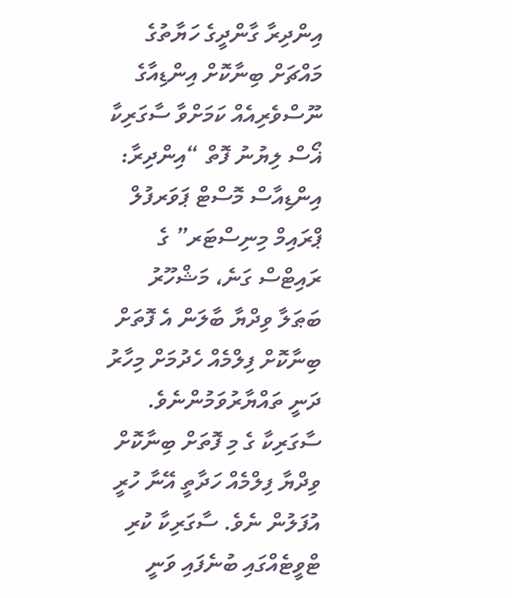އިންދިރާ ގާންދީގެ ހަޔާތުގެ މައްޗަށް ބިނާކޮށް އިންޑިއާގެ ނޫސްވެރިއެއް ކަމަށްވާ ސާގަރިކާ ޣޯސް ލިޔުނު ފޮތް “އިންދިރާ: އިންޑިއާސް މޮސްޓް ޕަވަރފުލް ޕްރައިމް މިނިސްޓަރ” ގެ ރައިޓްސް ގަނެ، މަޝްހޫރު ބަޠަލާ ވިދްޔާ ބާލަން އެ ފޮތަށް ބިނާކޮށް ފިލްމެއް ހެދުމަށް މިހާރު ދަނީ ތައްޔާރުވަމުންނެވެ.
ސާގަރިކާ ގެ މި ފޮތަށް ބިނާކޮށް ވިދްޔާ ފިލްމެއް ހަދާތީ އޭނާ ހުރީ އުފަލުން ނެވެ. ސާގަރިކާ ކުރި ޓްވީޓެއްގައި ބުނެފައި ވަނީ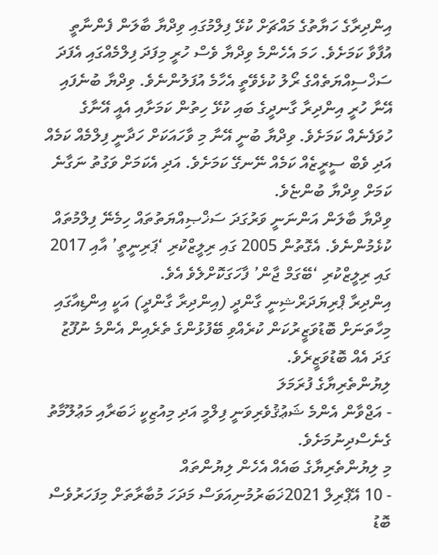އިންދިރާގެ ހަޔާތުގެ މައްޗަށް ކުޅޭ ފިލްމުގައި ވިދްޔާ ބާލަން ފެންނާތީ އުފާވާ ކަމަށެވެ. ހަމަ އެހެންމެ ވިދްޔާ ވެސް ހުރީ މިފަދަ ފިލްމެއްގައި އެފަދަ ސަޚްސިއްޔަތެއްގެ ރޯލު ކުޅެވޭތީ އެހާމެ އުފަލުންނެވެ. ވިދްޔާ ބުނެފައި އޭނާ ހުރީ އިންދިރާ ގާނދީގެ ބައި ކުޅޭ ހިތުން ކަމަށާއި އެއީ އޭނާގެ ހުވަފެނެއް ކަމަށެވެ. ވިދްޔާ ބުނީ އޭނާ މި ވާހައަކަށް ހަދާނީ ފިލްމެއް ކަމެއް އަދި ވެބް ސީރީޒެއް ކަމެއް ނޭނގޭ ކަމަށެވެ. އަދި އެކަމަށް ވަގުތު ނަގާނެ ކަމަށް ވިދްޔާ ބުންޏެވެ.
ވިދްޔާ ބާލަން އަންނަނީ ވަރުގަދަ ސަޚްޞިއްޔަތުތައް ހިމެނޭ ފިލްމުތައް ކުޅެމުންނެވެ. އެގޮތުން 2005 ގައި ރިލީޒްކުރި ‘ޕަރިނީތީ’ އާއި 2017 ގައި ރިލީޒްކުރި ‘ބޭގަމް ޖާން’ ފާހަގަކޮށްލެވެ އެވެ.
އިންދިރާ ޕްރިޔަދަރްޝިނީ ގާންދީ (އިންދިރާ ގާންދީ) އަކީ އިންޑިއާގައި މިހާތަނަށް ބޮޑުވަޒީރުކަން ކުރެއްވި ބޭފުޅުންގެ ތެރެއިން އެންމެ ނުފޫޒު ގަދަ އެއް ބޮޑުވަޒީރެވެ.
ލިޔުންތެރިޔާގެ ފުރަމަލަ
- އަޖްވާން އެންމެ ޝަޢުޤުވެރިވަނީ ފިލްމީ އަދި މިއުޒިކީ ޚަބަރާއި މަޢުލޫމާތު ގެނެސްދިނުމަށެވެ.
މި ލިޔުންތެރިޔާގެ ބައެއް އެހެން ލިޔުންތައް
- 10 އޭޕްރިލް 2021ޚަބަރުމުނިއަވަސް މަދަހަ މުބާރާތަށް މިފަހަރުވެސް ބޮޑު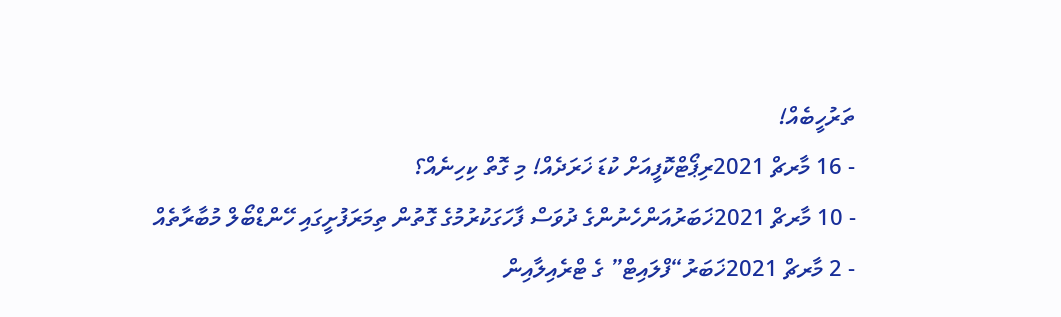ތަރުހީބެއް!
- 16 މާރޗް 2021ރިޕޯޓްކޮފީއަށް ކުޑަ ޚަރަދެއް! މި ގޮތް ކިހިނެއް؟
- 10 މާރޗް 2021ޚަބަރުއަންހެނުންގެ ދުވަސް ފާހަގަކުރުމުގެ ގޮތުން ތިމަރަފުށީގައި ހޭންޑްބޯލް މުބާރާތެއް
- 2 މާރޗް 2021ޚަބަރު“ފްލައިޓް” ގެ ޓްރެއިލާއިން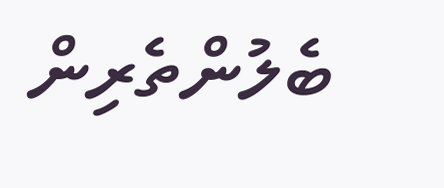ބެލުންތެރިން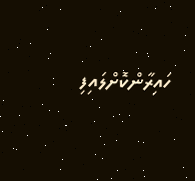ހައިރާންކޮށްލައިފި